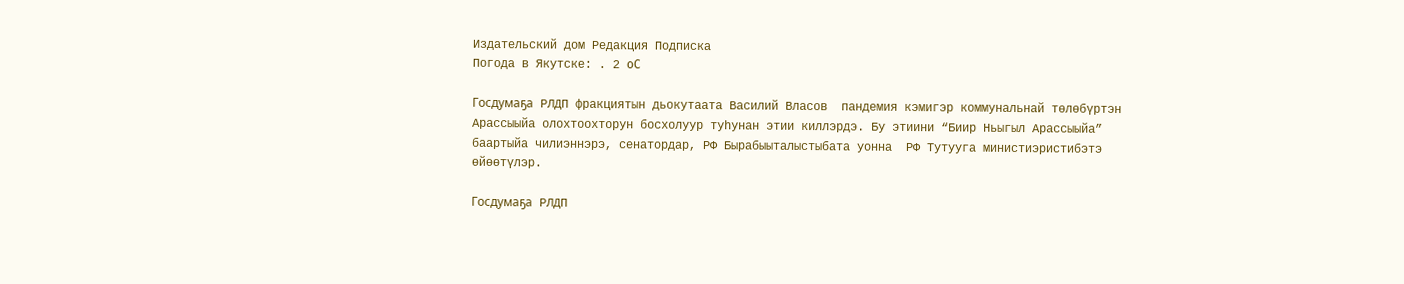Издательский дом Редакция Подписка
Погода в Якутске: . 2 oC

Госдумаҕа РЛДП фракциятын дьокутаата Василий Власов  пандемия кэмигэр коммунальнай төлөбүртэн Арассыыйа олохтоохторун босхолуур туһунан этии киллэрдэ. Бу этиини “Биир Ньыгыл Арассыыйа” баартыйа чилиэннэрэ, сенатордар, РФ Бырабыыталыстыбата уонна  РФ Тутууга министиэристибэтэ өйөөтүлэр.

Госдумаҕа РЛДП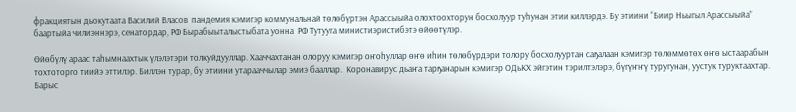фракциятын дьокутаата Василий Власов  пандемия кэмигэр коммунальнай төлөбүртэн Арассыыйа олохтоохторун босхолуур туһунан этии киллэрдэ. Бу этиини “Биир Ньыгыл Арассыыйа” баартыйа чилиэннэрэ, сенатордар, РФ Бырабыыталыстыбата уонна  РФ Тутууга министиэристибэтэ өйөөтүлэр.

Өйөбүлү араас таһымнаахтык үлэлэтэри толкуйдууллар. Хааччахтанан олоруу кэмигэр оҥоһуллар өҥө иһин төлөбүрдэри толору босхолууртан саҕалаан кэмигэр төлөммөтөх өҥө ыстаарабын тохтоторго тиийэ эттилэр. Биллэн турар, бу этиини утарааччылар эмиэ бааллар.  Коронавирус дьаҥа тарҕанарын кэмигэр ОДьКХ эйгэтин тэрилтэлэрэ, бүгүҥҥү туругунан, уустук туруктаахтар. Барыс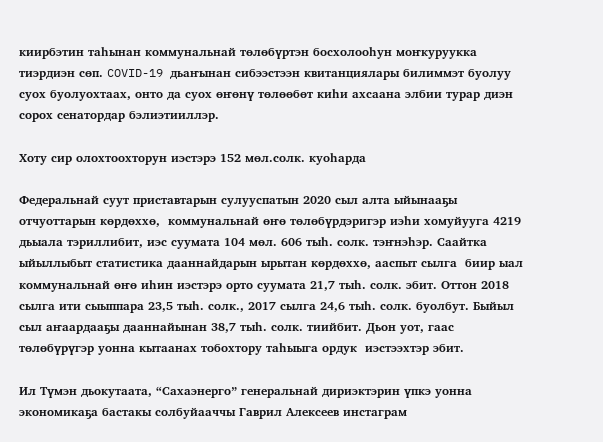киирбэтин таһынан коммунальнай төлөбүртэн босхолооһун моҥкуруукка тиэрдиэн сөп. COVID-19 дьаҥынан сибээстээн квитанциялары билиммэт буолуу суох буолуохтаах, онто да суох өҥөнү төлөөбөт киһи ахсаана элбии турар диэн сорох сенатордар бэлиэтииллэр.

Хоту сир олохтоохторун иэстэрэ 152 мөл.солк. куоһарда

Федеральнай суут приставтарын сулууспатын 2020 сыл алта ыйынааҕы отчуоттарын көрдөххө,  коммунальнай өҥө төлөбүрдэригэр иэһи хомуйууга 4219 дьыала тэриллибит, иэс суумата 104 мөл. 606 тыһ. солк. тэҥнэһэр. Саайтка ыйыллыбыт статистика дааннайдарын ырытан көрдөххө, ааспыт сылга  биир ыал коммунальнай өҥө иһин иэстэрэ орто суумата 21,7 тыһ. солк. эбит. Оттон 2018 сылга ити сыыппара 23,5 тыһ. солк., 2017 сылга 24,6 тыһ. солк. буолбут. Быйыл сыл аҥаардааҕы дааннайынан 38,7 тыһ. солк. тиийбит. Дьон уот, гаас төлөбүрүгэр уонна кытаанах тобохтору таһыыга ордук  иэстээхтэр эбит.

Ил Түмэн дьокутаата, “Сахаэнерго” генеральнай дириэктэрин үпкэ уонна экономикаҕа бастакы солбуйааччы Гаврил Алексеев инстаграм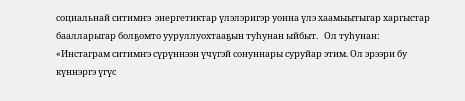социальнай ситимҥэ  энергетиктар үлэлэригэр уонна үлэ хаамыытыгар харгыстар баалларыгар болҕомто ууруллуохтааҕын туһунан ыйбыт.   Ол туһунан: «Инстаграм ситимҥэ сүрүннээн үчүгэй сонуннары суруйар этим. Ол эрээри бу күннэргэ үгүс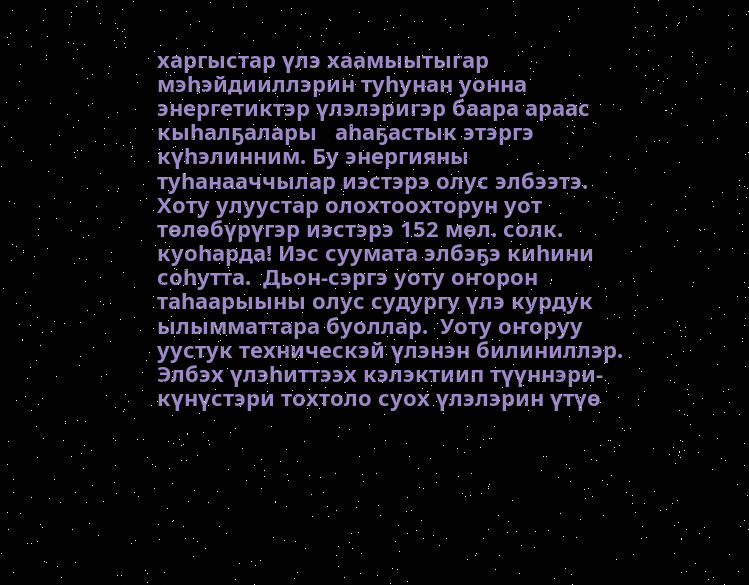харгыстар үлэ хаамыытыгар мэһэйдииллэрин туһунан уонна  энергетиктэр үлэлэригэр баара араас кыһалҕалары   аһаҕастык этэргэ күһэлинним. Бу энергияны туһанааччылар иэстэрэ олус элбээтэ.   Хоту улуустар олохтоохторун уот төлөбүрүгэр иэстэрэ 152 мөл. солк. куоһарда! Иэс суумата элбэҕэ киһини соһутта.  Дьон-сэргэ уоту оҥорон таһаарыыны олус судургу үлэ курдук ылымматтара буоллар.  Уоту оҥоруу  уустук техническэй үлэнэн билиниллэр. Элбэх үлэһиттээх кэлэктиип түүннэри-күнүстэри тохтоло суох үлэлэрин үтүө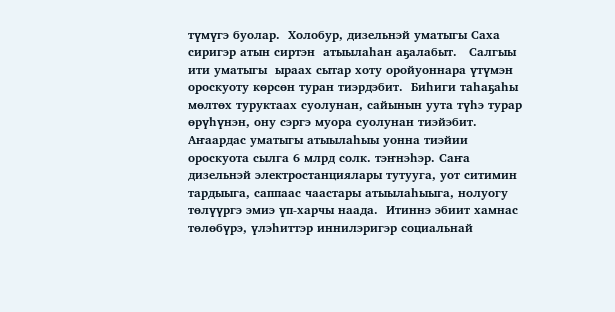түмүгэ буолар.  Холобур, дизельнэй уматыгы Саха сиригэр атын сиртэн  атыылаһан аҕалабыт.   Салгыы ити уматыгы  ыраах сытар хоту оройуоннара үтүмэн ороскуоту көрсөн туран тиэрдэбит.  Биһиги таһаҕаһы  мөлтөх туруктаах суолунан, сайынын уута түһэ турар өрүһүнэн, ону сэргэ муора суолунан тиэйэбит. Аҥаардас уматыгы атыылаһыы уонна тиэйии ороскуота сылга 6 млрд солк. тэҥнэһэр. Саҥа дизельнэй электростанциялары тутууга, уот ситимин тардыыга, саппаас чаастары атыылаһыыга, нолуогу төлүүргэ эмиэ үп-харчы наада.  Итиннэ эбиит хамнас төлөбүрэ, үлэһиттэр иннилэригэр социальнай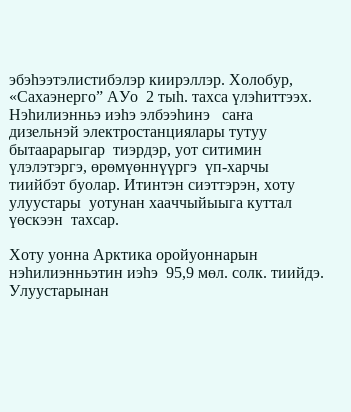эбэһээтэлистибэлэр киирэллэр. Холобур, «Сахаэнерго” АУо  2 тыһ. тахса үлэһиттээх.   Нэһилиэнньэ иэһэ элбээһинэ   саҥа дизельнэй электростанциялары тутуу бытаарарыгар  тиэрдэр, уот ситимин үлэлэтэргэ, өрөмүөннүүргэ  үп-харчы тиийбэт буолар. Итинтэн сиэттэрэн, хоту улуустары  уотунан хааччыйыыга куттал үөскээн  тахсар.

Хоту уонна Арктика оройуоннарын нэһилиэнньэтин иэһэ  95,9 мөл. солк. тиийдэ.  Улуустарынан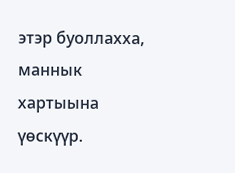этэр буоллахха, маннык хартыына үөскүүр.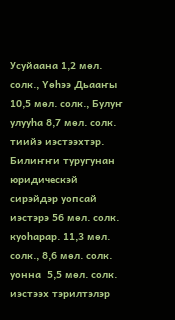Усуйаана 1,2 мөл. солк., Үөһээ Дьааҥы 10,5 мөл. солк., Булуҥ улууһа 8,7 мөл. солк. тиийэ иэстээхтэр.  Билиҥҥи туругунан юридическэй сирэйдэр уопсай иэстэрэ 56 мөл. солк. куоһарар. 11,3 мөл. солк., 8,6 мөл. солк. уонна  5,5 мөл. солк. иэстээх тэрилтэлэр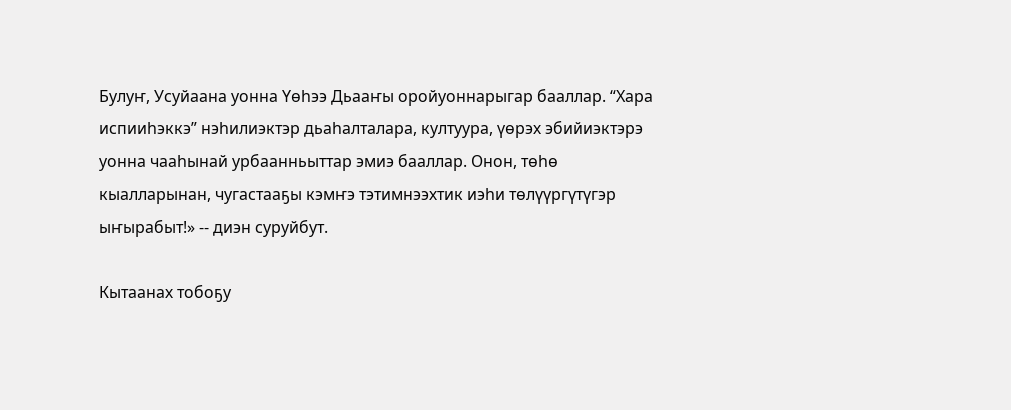Булуҥ, Усуйаана уонна Үөһээ Дьааҥы оройуоннарыгар бааллар. “Хара испииһэккэ” нэһилиэктэр дьаһалталара, култуура, үөрэх эбийиэктэрэ уонна чааһынай урбаанньыттар эмиэ бааллар. Онон, төһө кыалларынан, чугастааҕы кэмҥэ тэтимнээхтик иэһи төлүүргүтүгэр ыҥырабыт!» -- диэн суруйбут.

Кытаанах тобоҕу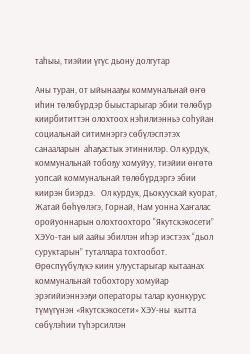таһыы, тиэйии үгүс дьону долгутар

Аны туран, от ыйынааҕы коммунальнай өҥө иһин төлөбүрдэр быыстарыгар эбии төлөбүр киирбититтэн олохтоох нэһилиэнньэ соһуйан социальнай ситимнэргэ сөбүлэспэтэх санааларын  аһаҕастык этиннилэр. Ол курдук, коммунальнай тобоҕу хомуйуу, тиэйии өҥөтө уопсай коммунальнай төлөбүрдэргэ эбии киирэн биэрдэ.   Ол курдук, Дьокуускай куорат, Жатай бөһүөлэгэ, Горнай, Нам уонна Хаҥалас оройуоннарын олохтоохторо “Якутскэкосети”  ХЭУо-тан ый аайы эбиллэн иһэр иэстээх “дьол суруктарын” туталлара тохтообот.  Өрөспүүбүлүкэ киин улуустарыгар кытаанах коммунальнай тобохтору хомуйар эрэгийиэннээҕи операторы талар куонкурус түмүгүнэн «Якутскэкосети» ХЭУ-ны  кытта сөбүлэһии түһэрсиллэн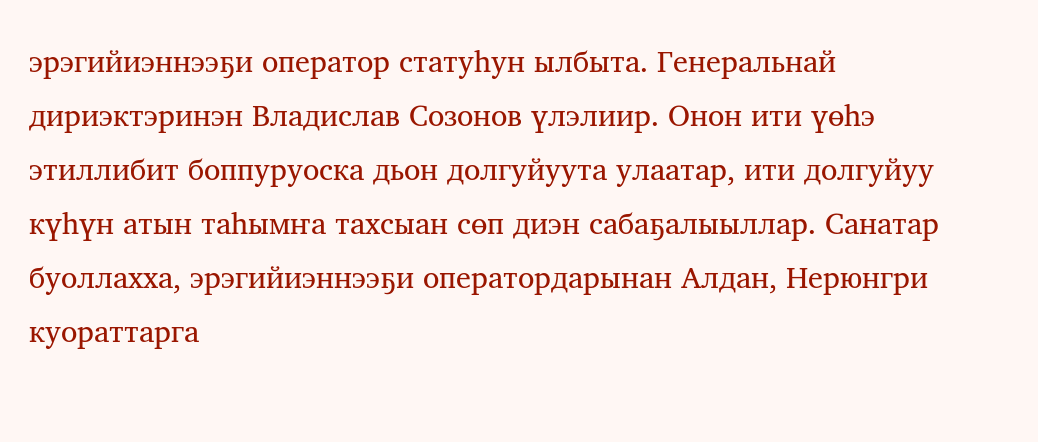эрэгийиэннээҕи оператор статуһун ылбыта. Генеральнай дириэктэринэн Владислав Созонов үлэлиир. Онон ити үөһэ этиллибит боппуруоска дьон долгуйуута улаатар, ити долгуйуу  күһүн атын таһымҥа тахсыан сөп диэн сабаҕалыыллар. Санатар буоллахха, эрэгийиэннээҕи оператордарынан Алдан, Нерюнгри куораттарга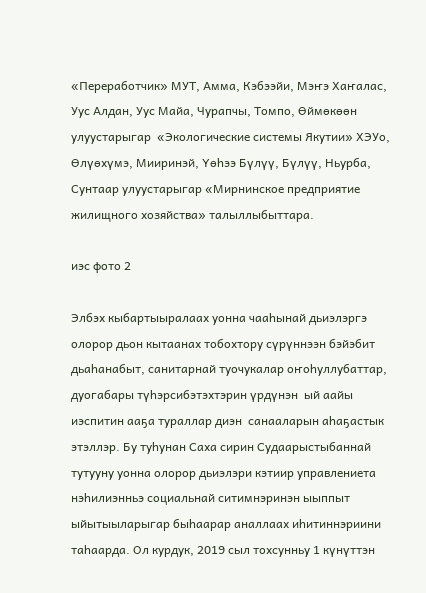«Переработчик» МУТ, Амма, Кэбээйи, Мэҥэ Хаҥалас, Уус Алдан, Уус Майа, Чурапчы, Томпо, Өймөкөөн улуустарыгар  «Экологические системы Якутии» ХЭУо,  Өлүөхүмэ, Мииринэй, Үөһээ Бүлүү, Бүлүү, Ньурба, Сунтаар улуустарыгар «Мирнинское предприятие жилищного хозяйства» талыллыбыттара.

иэс фото 2

Элбэх кыбартыыралаах уонна чааһынай дьиэлэргэ олорор дьон кытаанах тобохтору сүрүннээн бэйэбит дьаһанабыт, санитарнай туочукалар оҥоһуллубаттар, дуогабары түһэрсибэтэхтэрин үрдүнэн  ый аайы иэспитин ааҕа тураллар диэн  санааларын аһаҕастык этэллэр. Бу туһунан Саха сирин Судаарыстыбаннай тутууну уонна олорор дьиэлэри кэтиир управлениета нэһилиэнньэ социальнай ситимнэринэн ыыппыт ыйытыыларыгар быһаарар аналлаах иһитиннэриини таһаарда. Ол курдук, 2019 сыл тохсунньу 1 күнүттэн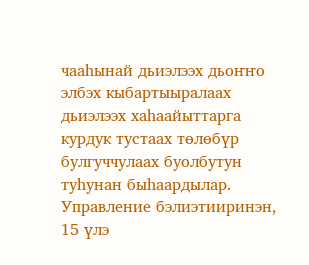чааһынай дьиэлээх дьоҥҥо элбэх кыбартыыралаах дьиэлээх хаһаайыттарга курдук тустаах төлөбүр булгуччулаах буолбутун туһунан быһаардылар. Управление бэлиэтииринэн, 15 үлэ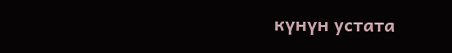күнүн устата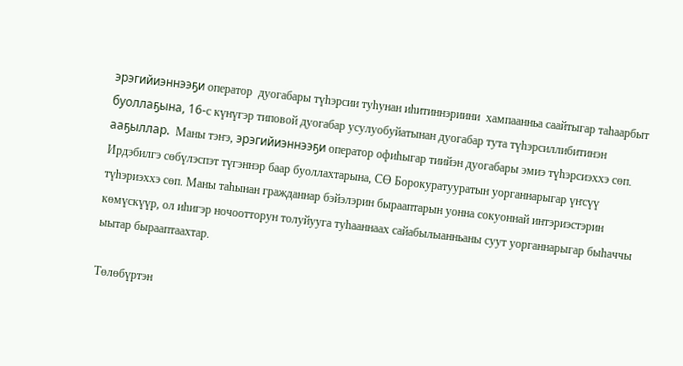эрэгийиэннээҕи оператор  дуогабары түһэрсии туһунан иһитиннэриини  хампаанньа саайтыгар таһаарбыт буоллаҕына, 16-с күнүгэр типовой дуогабар усулуобуйатынан дуогабар тута түһэрсиллибитинэн ааҕыллар.  Маны тэҥэ, эрэгийиэннээҕи оператор офиһыгар тиийэн дуогабары эмиэ түһэрсиэххэ сөп. Ирдэбилгэ сөбүлэспэт түгэннэр баар буоллахтарына, СӨ Борокуратууратын уорганнарыгар үҥсүү түһэриэххэ сөп. Маны таһынан гражданнар бэйэлэрин бырааптарын уонна сокуоннай интэриэстэрин көмүскүүр, ол иһигэр ночоотторун толуйууга туһааннаах сайабылыанньаны суут уорганнарыгар быһаччы ыытар бырааптаахтар.

Төлөбүртэн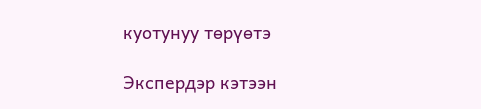куотунуу төрүөтэ

Экспердэр кэтээн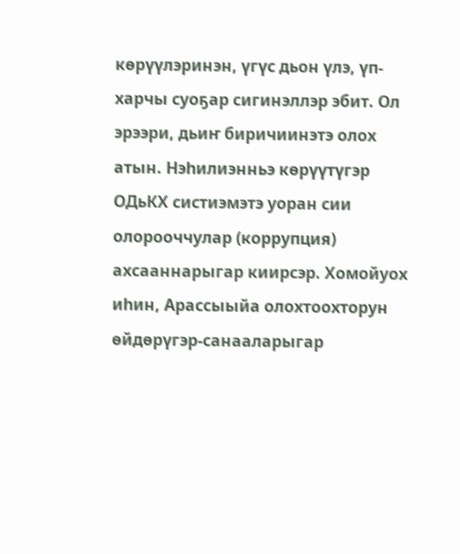көрүүлэринэн, үгүс дьон үлэ, үп-харчы суоҕар сигинэллэр эбит. Ол эрээри, дьиҥ биричиинэтэ олох атын. Нэһилиэнньэ көрүүтүгэр ОДьКХ систиэмэтэ уоран сии олорооччулар (коррупция) ахсааннарыгар киирсэр. Хомойуох иһин, Арассыыйа олохтоохторун өйдөрүгэр-санааларыгар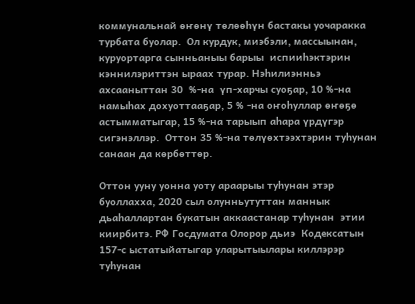коммунальнай өҥөнү төлөөһүн бастакы уочаракка турбата буолар.  Ол курдук, миэбэли, массыынан, куруортарга сынньаныы барыы  испииһэктэрин кэннилэриттэн ыраах турар. Нэһилиэнньэ ахсааныттан 30  %-на  үп-харчы суоҕар, 10 %-на  намыһах дохуоттааҕар, 5 % -на оҥоһуллар өҥөҕө  астымматыгар, 15 %-на тарыып аһара үрдүгэр сигэнэллэр.  Оттон 35 %-на төлүөхтээхтэрин туһунан  санаан да көрбөттөр.

Оттон ууну уонна уоту араарыы туһунан этэр буоллахха, 2020 сыл олунньутуттан маннык дьаһаллартан букатын аккаастанар туһунан  этии киирбитэ. РФ Госдумата Олорор дьиэ  Кодексатын 157-с ыстатыйатыгар уларытыылары киллэрэр туһунан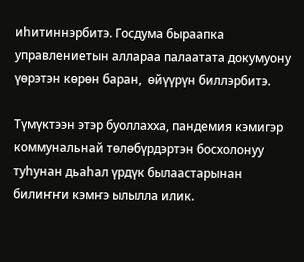иһитиннэрбитэ. Госдума быраапка управлениетын аллараа палаатата докумуону үөрэтэн көрөн баран,  өйүүрүн биллэрбитэ.

Түмүктээн этэр буоллахха, пандемия кэмигэр коммунальнай төлөбүрдэртэн босхолонуу туһунан дьаһал үрдүк былаастарынан билиҥҥи кэмҥэ ылылла илик.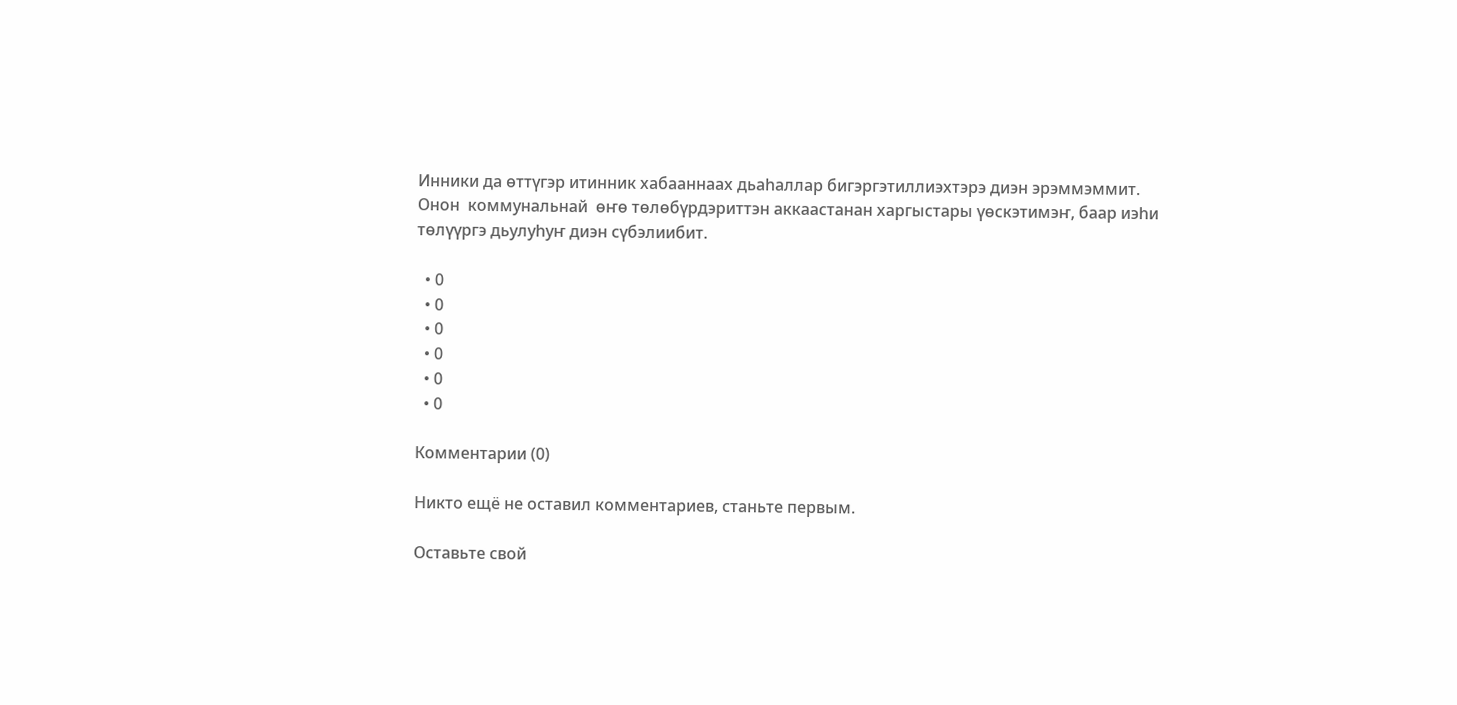Инники да өттүгэр итинник хабааннаах дьаһаллар бигэргэтиллиэхтэрэ диэн эрэммэммит. Онон  коммунальнай  өҥө төлөбүрдэриттэн аккаастанан харгыстары үөскэтимэҥ, баар иэһи төлүүргэ дьулуһуҥ диэн сүбэлиибит.

  • 0
  • 0
  • 0
  • 0
  • 0
  • 0

Комментарии (0)

Никто ещё не оставил комментариев, станьте первым.

Оставьте свой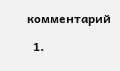комментарий

  1.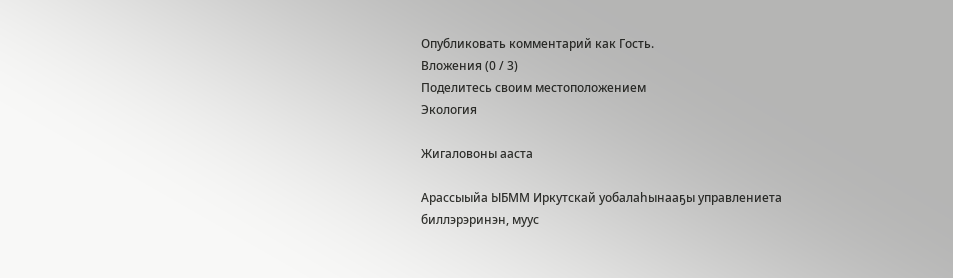Опубликовать комментарий как Гость.
Вложения (0 / 3)
Поделитесь своим местоположением
Экология

Жигаловоны ааста

Арассыыйа ЫБММ Иркутскай уобалаһынааҕы управлениета биллэрэринэн, муус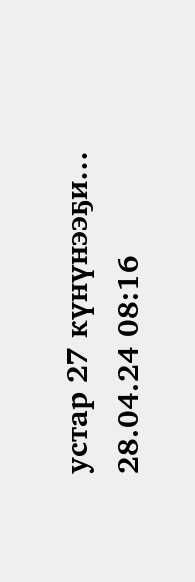устар 27 күнүнээҕи…
28.04.24 08:16